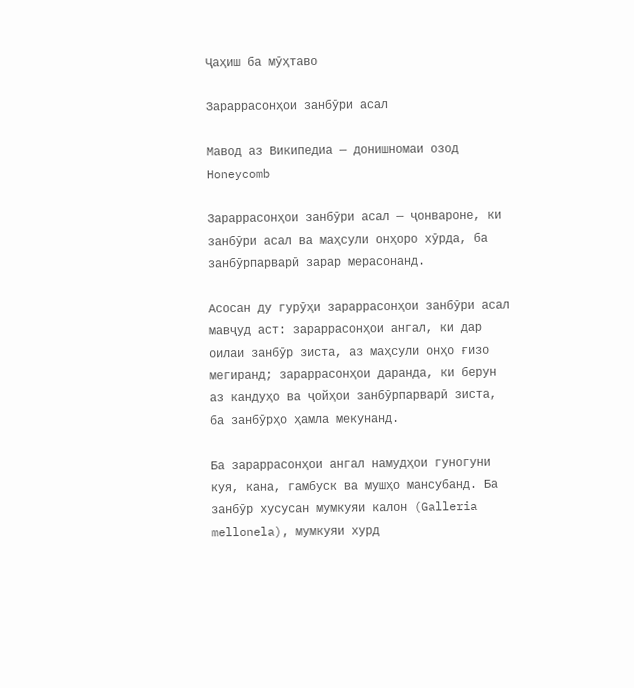Ҷаҳиш ба мӯҳтаво

Зараррасонҳои занбӯри асал

Мавод аз Википедиа — донишномаи озод
Honeycomb

Зараррасонҳои занбӯри асал — ҷонвароне, ки занбӯри асал ва маҳсули онҳоро хӯрда, ба занбӯрпарварӣ зарар мерасонанд.

Асосан ду гурӯҳи зараррасонҳои занбӯри асал мавҷуд аст: зараррасонҳои ангал, ки дар оилаи занбӯр зиста, аз маҳсули онҳо ғизо мегиранд; зараррасонҳои даранда, ки берун аз кандуҳо ва ҷойҳои занбӯрпарварӣ зиста, ба занбӯрҳо ҳамла мекунанд.

Ба зараррасонҳои ангал намудҳои гуногуни куя, кана, гамбуск ва мушҳо мансубанд. Ба занбӯр хусусан мумкуяи калон (Galleria mellonela), мумкуяи хурд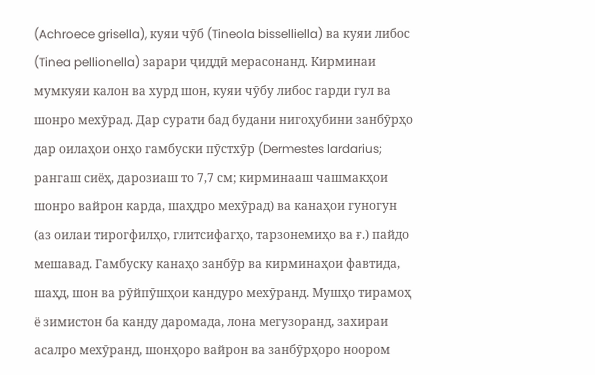(Achroece grisella), куяи чӯб (Tineola bisselliella) ва куяи либос (Tinea pellionella) зарари ҷиддӣ мерасонанд. Кирминаи мумкуяи калон ва хурд шон, куяи чӯбу либос гарди гул ва шонро мехӯрад. Дар сурати бад будани нигоҳубини занбӯрҳо дар оилаҳои онҳо гамбуски пӯстхӯр (Dermestes lardarius; рангаш сиёҳ, дарозиаш то 7,7 см; кирминааш чашмакҳои шонро вайрон карда, шаҳдро мехӯрад) ва канаҳои гуногун (аз оилаи тирогфилҳо, глитсифагҳо, тарзонемиҳо ва ғ.) пайдо мешавад. Гамбуску канаҳо занбӯр ва кирминаҳои фавтида, шаҳд, шон ва рӯйпӯшҳои кандуро мехӯранд. Мушҳо тирамоҳ ё зимистон ба канду даромада, лона мегузоранд, захираи асалро мехӯранд, шонҳоро вайрон ва занбӯрҳоро ноором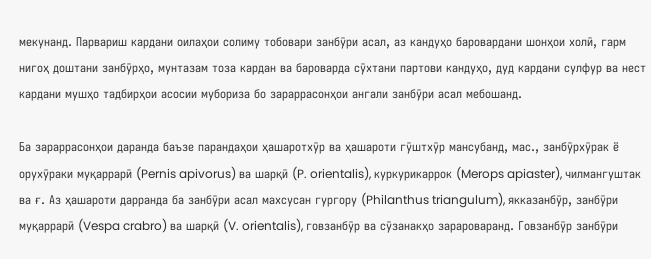мекунанд. Парвариш кардани оилаҳои солиму тобовари занбӯри асал, аз кандуҳо баровардани шонҳои холӣ, гарм нигоҳ доштани занбӯрҳо, мунтазам тоза кардан ва бароварда сӯхтани партови кандуҳо, дуд кардани сулфур ва нест кардани мушҳо тадбирҳои асосии мубориза бо зараррасонҳои ангали занбӯри асал мебошанд.

Ба зараррасонҳои даранда баъзе парандаҳои ҳашаротхӯр ва ҳашароти гӯштхӯр мансубанд, мас., занбӯрхӯрак ё орухӯраки муқаррарӣ (Pernis apivorus) ва шарқӣ (P. orientalis), куркурикаррок (Merops apiaster), чилмангуштак ва ғ. Аз ҳашароти дарранда ба занбӯри асал махсусан гургору (Philanthus triangulum), якказанбӯр, занбӯри муқаррарӣ (Vespa crabro) ва шарқӣ (V. orientalis), говзанбӯр ва сӯзанакҳо зарароваранд. Говзанбӯр занбӯри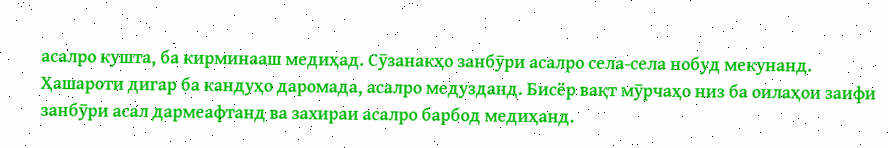асалро кушта, ба кирминааш медиҳад. Сӯзанакҳо занбӯри асалро села-села нобуд мекунанд. Ҳашароти дигар ба кандуҳо даромада, асалро медузданд. Бисёр вақт мӯрчаҳо низ ба оилаҳои заифи занбӯри асал дармеафтанд ва захираи асалро барбод медиҳанд.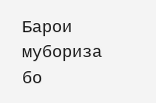Барои мубориза бо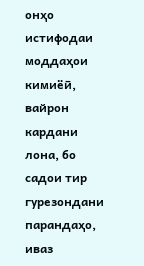онҳо истифодаи моддаҳои кимиёӣ, вайрон кардани лона, бо садои тир гурезондани парандаҳо, иваз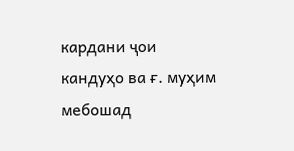кардани ҷои кандуҳо ва ғ. муҳим мебошад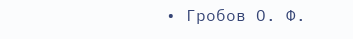• Гробов О. Ф.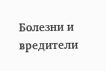Болезни и вредители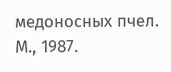медоносных пчел. М., 1987.